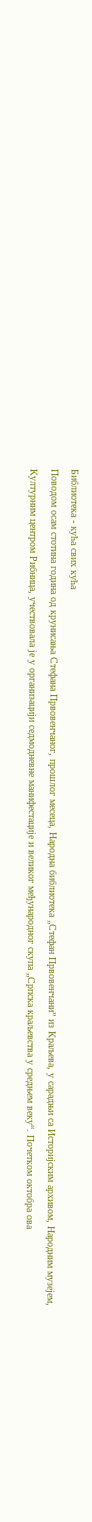Библиотека - кућа свих кућа
Поводом осам стотина година од крунисања Стефана Првовенчаног, прошлог месеца, Народна библиотека „Стефан Првовенчани” из Краљева, у сарадњи са Историјским архивом, Народним музејем, Културним центром Рибница, учествовала је у организацији седмодневне манифестације и великог међународног скупа „Српска краљевства у средњем веку“. Почетком октобра ова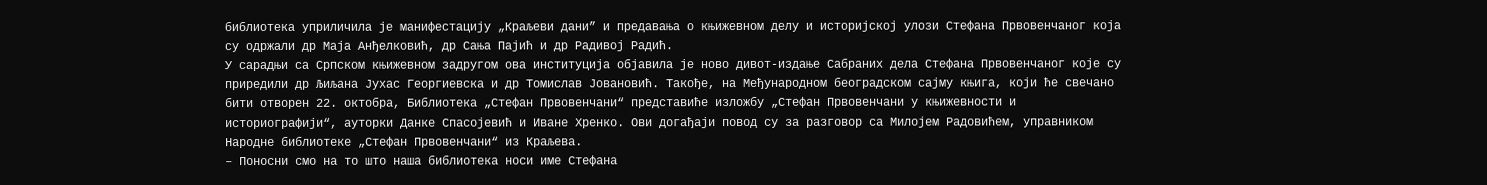библиотека уприличила је манифестацију „Краљеви дани” и предавања о књижевном делу и историјској улози Стефана Првовенчаног која су одржали др Маја Анђелковић, др Сања Пајић и др Радивој Радић.
У сарадњи са Српском књижевном задругом ова институција објавила је ново дивот-издање Сабраних дела Стефана Првовенчаног које су приредили др Љиљана Јухас Георгиевска и др Томислав Јовановић. Такође, на Међународном београдском сајму књига, који ће свечано бити отворен 22. октобра, Библиотека „Стефан Првовенчани“ представиће изложбу „Стефан Првовенчани у књижевности и историографији“, ауторки Данке Спасојевић и Иване Хренко. Ови догађаји повод су за разговор са Милојем Радовићем, управником Народне библиотеке „Стефан Првовенчани“ из Краљева.
– Поносни смо на то што наша библиотека носи име Стефана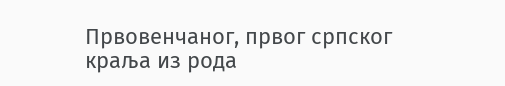Првовенчаног, првог српског краља из рода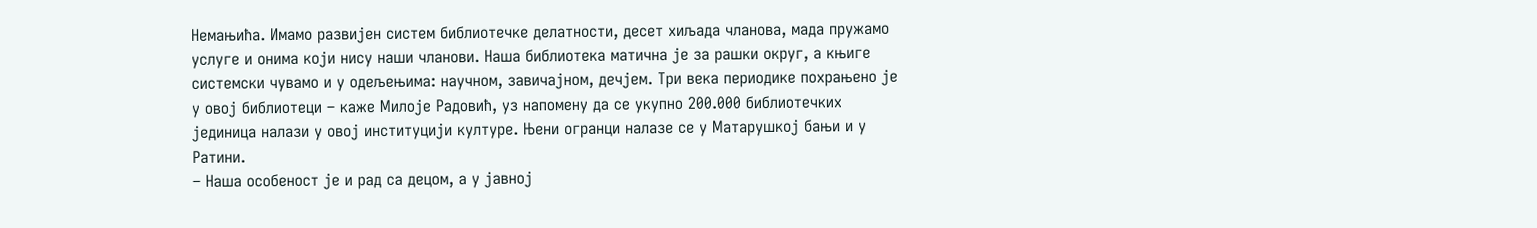Немањића. Имамо развијен систем библиотечке делатности, десет хиљада чланова, мада пружамо услуге и онима који нису наши чланови. Наша библиотека матична је за рашки округ, а књиге системски чувамо и у одељењима: научном, завичајном, дечјем. Три века периодике похрањено је у овој библиотеци – каже Милоје Радовић, уз напомену да се укупно 200.000 библиотечких јединица налази у овој институцији културе. Њени огранци налазе се у Матарушкој бањи и у Ратини.
– Наша особеност је и рад са децом, а у јавној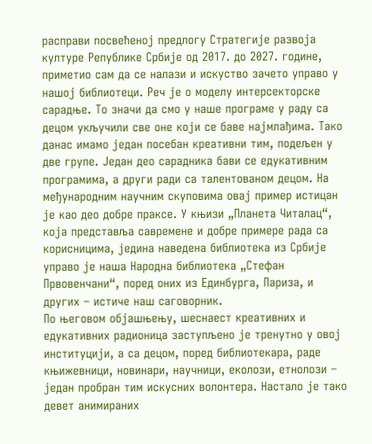расправи посвећеној предлогу Стратегије развоја културе Републике Србије од 2017. до 2027. године, приметио сам да се налази и искуство зачето управо у нашој библиотеци. Реч је о моделу интерсекторске сарадње. То значи да смо у наше програме у раду са децом укључили све оне који се баве најмлађима. Тако данас имамо један посебан креативни тим, подељен у две групе. Један део сарадника бави се едукативним програмима, а други ради са талентованом децом. На међународним научним скуповима овај пример истицан је као део добре праксе. У књизи „Планета Читалац“, која представља савремене и добре примере рада са корисницима, једина наведена библиотека из Србије управо је наша Народна библиотека „Стефан Првовенчани“, поред оних из Единбурга, Париза, и других – истиче наш саговорник.
По његовом објашњењу, шеснаест креативних и едукативних радионица заступљено је тренутно у овој институцији, а са децом, поред библиотекара, раде књижевници, новинари, научници, еколози, етнолози – један пробран тим искусних волонтера. Настало је тако девет анимираних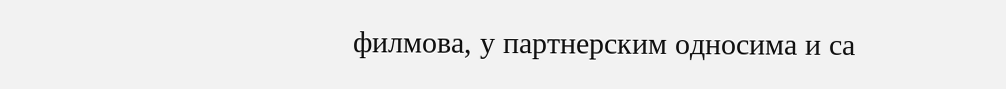филмова, у партнерским односима и са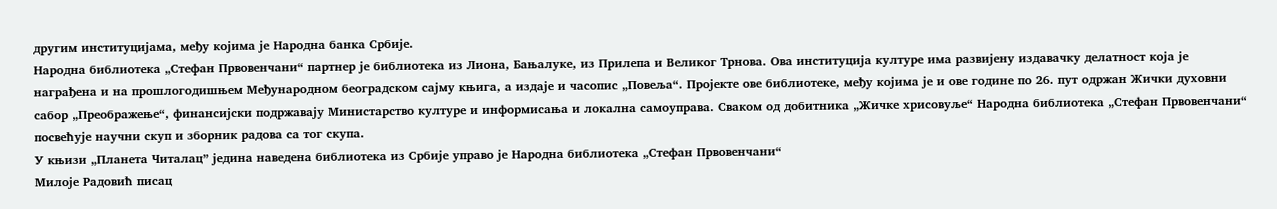другим институцијама, међу којима је Народна банка Србије.
Народна библиотека „Стефан Првовенчани“ партнер је библиотека из Лиона, Бањалуке, из Прилепа и Великог Трнова. Ова институција културе има развијену издавачку делатност која је награђена и на прошлогодишњем Међународном београдском сајму књига, а издаје и часопис „Повеља“. Пројекте ове библиотеке, међу којима је и ове године по 26. пут одржан Жички духовни сабор „Преображење“, финансијски подржавају Министарство културе и информисања и локална самоуправа. Сваком од добитника „Жичке хрисовуље“ Народна библиотека „Стефан Првовенчани“ посвећује научни скуп и зборник радова са тог скупа.
У књизи „Планета Читалац” једина наведена библиотека из Србије управо је Народна библиотека „Стефан Првовенчани“
Милоје Радовић писац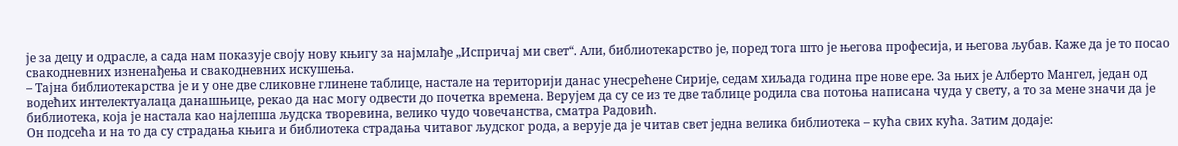је за децу и одрасле, а сада нам показује своју нову књигу за најмлађе „Испричај ми свет“. Али, библиотекарство је, поред тога што је његова професија, и његова љубав. Каже да је то посао свакодневних изненађења и свакодневних искушења.
– Тајна библиотекарства је и у оне две сликовне глинене таблице, настале на територији данас унесрећене Сирије, седам хиљада година пре нове ере. За њих је Алберто Мангел, један од водећих интелектуалаца данашњице, рекао да нас могу одвести до почетка времена. Верујем да су се из те две таблице родила сва потоња написана чуда у свету, а то за мене значи да је библиотека, која је настала као најлепша људска творевина, велико чудо човечанства, сматра Радовић.
Он подсећа и на то да су страдања књига и библиотека страдања читавог људског рода, а верује да је читав свет једна велика библиотека – кућа свих кућа. Затим додаје: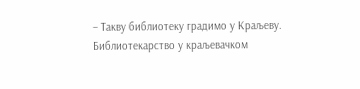– Такву библиотеку градимо у Краљеву. Библиотекарство у краљевачком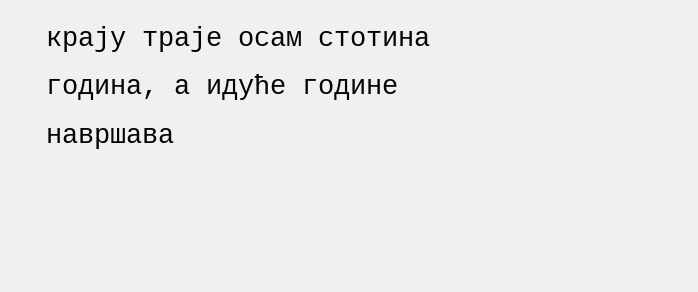крају траје осам стотина година, а идуће године навршава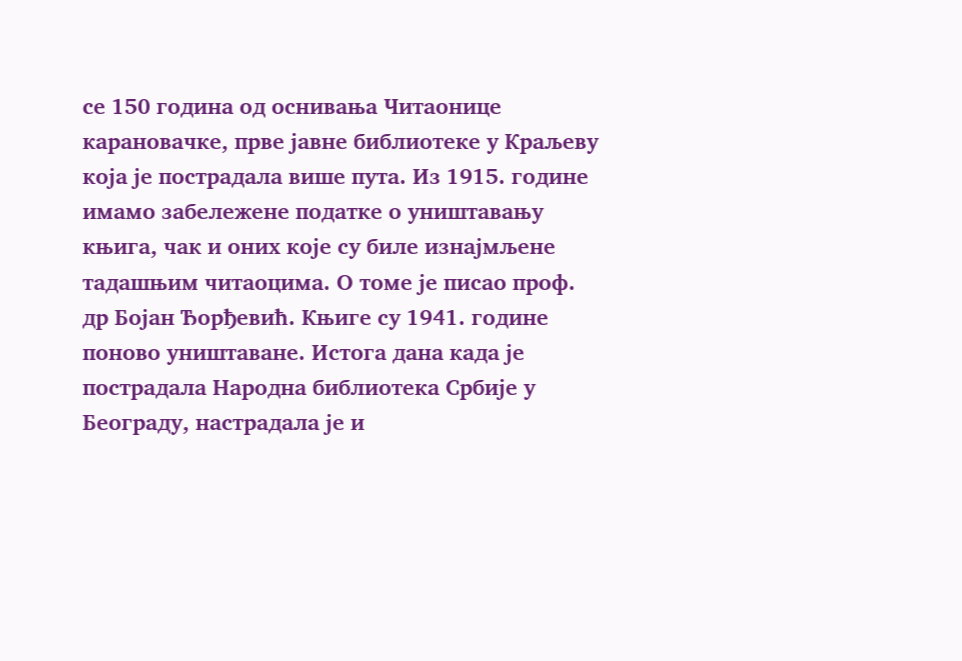се 150 година од оснивања Читаонице карановачке, прве јавне библиотеке у Краљеву која је пострадала више пута. Из 1915. године имамо забележене податке о уништавању књига, чак и оних које су биле изнајмљене тадашњим читаоцима. О томе је писао проф. др Бојан Ђорђевић. Књиге су 1941. године поново уништаване. Истога дана када је пострадала Народна библиотека Србије у Београду, настрадала је и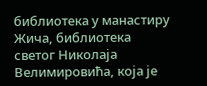библиотека у манастиру Жича, библиотека светог Николаја Велимировића, која је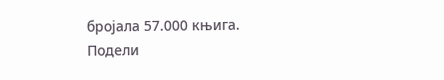бројала 57.000 књига.
Подели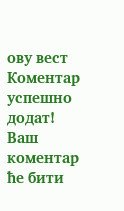ову вест
Комeнтар успeшно додат!
Ваш комeнтар ћe бити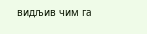видљив чим га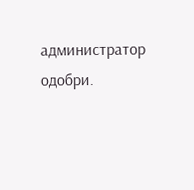администратор одобри.